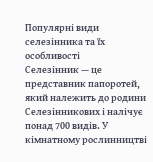Популярні види селезінника та їх особливості
Селезінник — це представник папоротей, який належить до родини Селезінникових і налічує понад 700 видів. У кімнатному рослинництві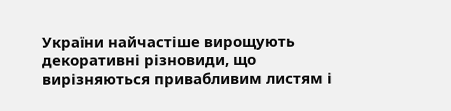України найчастіше вирощують декоративні різновиди, що вирізняються привабливим листям і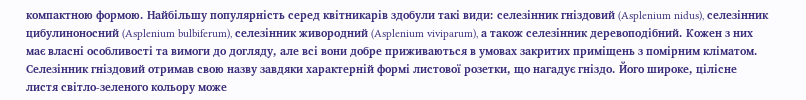компактною формою. Найбільшу популярність серед квітникарів здобули такі види: селезінник гніздовий (Asplenium nidus), селезінник цибулиноносний (Asplenium bulbiferum), селезінник живородний (Asplenium viviparum), а також селезінник деревоподібний. Кожен з них має власні особливості та вимоги до догляду, але всі вони добре приживаються в умовах закритих приміщень з помірним кліматом.
Селезінник гніздовий отримав свою назву завдяки характерній формі листової розетки, що нагадує гніздо. Його широке, цілісне листя світло-зеленого кольору може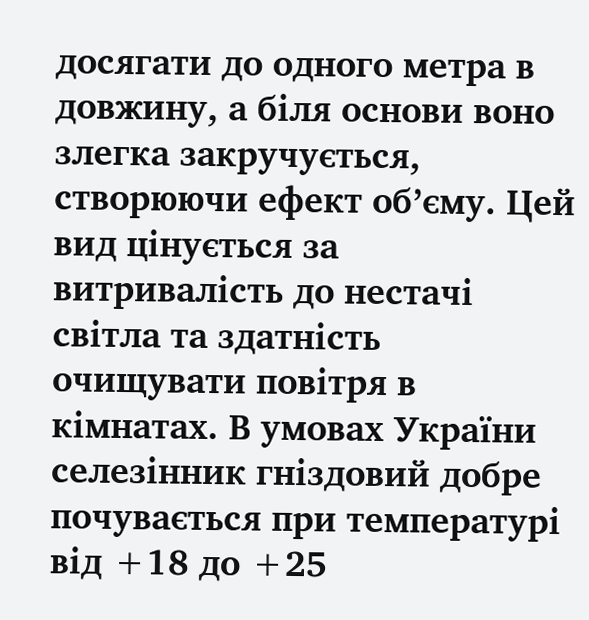досягати до одного метра в довжину, а біля основи воно злегка закручується, створюючи ефект об’єму. Цей вид цінується за витривалість до нестачі світла та здатність очищувати повітря в кімнатах. В умовах України селезінник гніздовий добре почувається при температурі від +18 до +25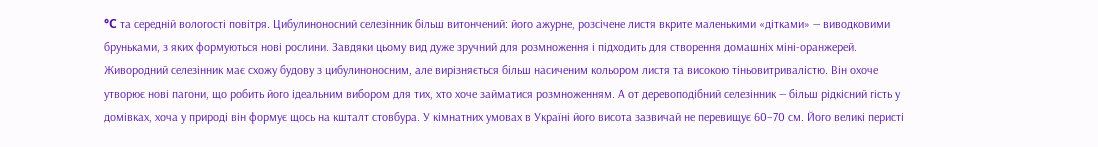°C та середній вологості повітря. Цибулиноносний селезінник більш витончений: його ажурне, розсічене листя вкрите маленькими «дітками» — виводковими бруньками, з яких формуються нові рослини. Завдяки цьому вид дуже зручний для розмноження і підходить для створення домашніх міні-оранжерей.
Живородний селезінник має схожу будову з цибулиноносним, але вирізняється більш насиченим кольором листя та високою тіньовитривалістю. Він охоче утворює нові пагони, що робить його ідеальним вибором для тих, хто хоче займатися розмноженням. А от деревоподібний селезінник — більш рідкісний гість у домівках, хоча у природі він формує щось на кшталт стовбура. У кімнатних умовах в Україні його висота зазвичай не перевищує 60–70 см. Його великі перисті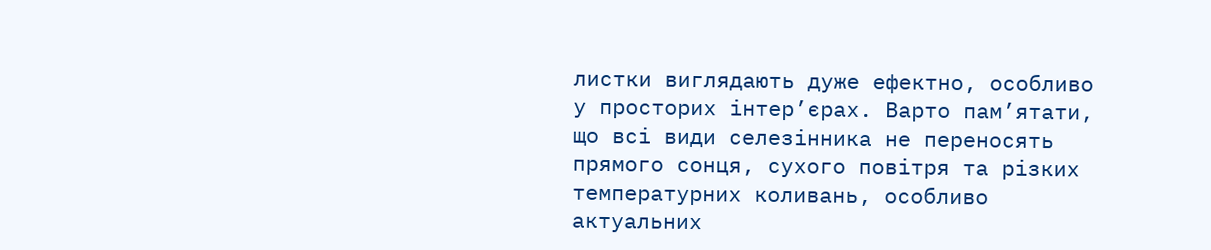листки виглядають дуже ефектно, особливо у просторих інтер’єрах. Варто пам’ятати, що всі види селезінника не переносять прямого сонця, сухого повітря та різких температурних коливань, особливо актуальних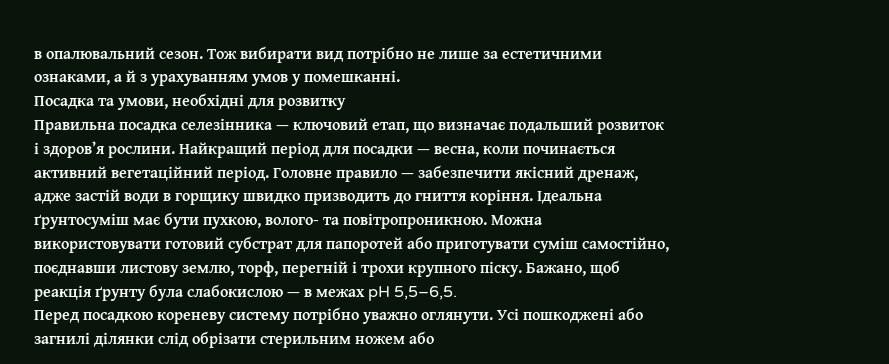в опалювальний сезон. Тож вибирати вид потрібно не лише за естетичними ознаками, а й з урахуванням умов у помешканні.
Посадка та умови, необхідні для розвитку
Правильна посадка селезінника — ключовий етап, що визначає подальший розвиток і здоров’я рослини. Найкращий період для посадки — весна, коли починається активний вегетаційний період. Головне правило — забезпечити якісний дренаж, адже застій води в горщику швидко призводить до гниття коріння. Ідеальна ґрунтосуміш має бути пухкою, волого- та повітропроникною. Можна використовувати готовий субстрат для папоротей або приготувати суміш самостійно, поєднавши листову землю, торф, перегній і трохи крупного піску. Бажано, щоб реакція ґрунту була слабокислою — в межах pH 5,5–6,5.
Перед посадкою кореневу систему потрібно уважно оглянути. Усі пошкоджені або загнилі ділянки слід обрізати стерильним ножем або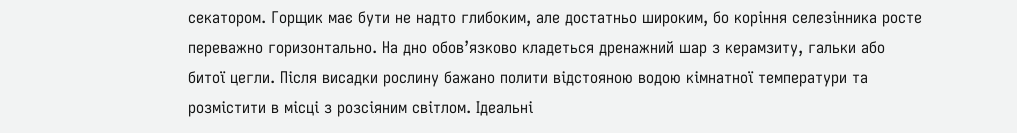секатором. Горщик має бути не надто глибоким, але достатньо широким, бо коріння селезінника росте переважно горизонтально. На дно обов’язково кладеться дренажний шар з керамзиту, гальки або битої цегли. Після висадки рослину бажано полити відстояною водою кімнатної температури та розмістити в місці з розсіяним світлом. Ідеальні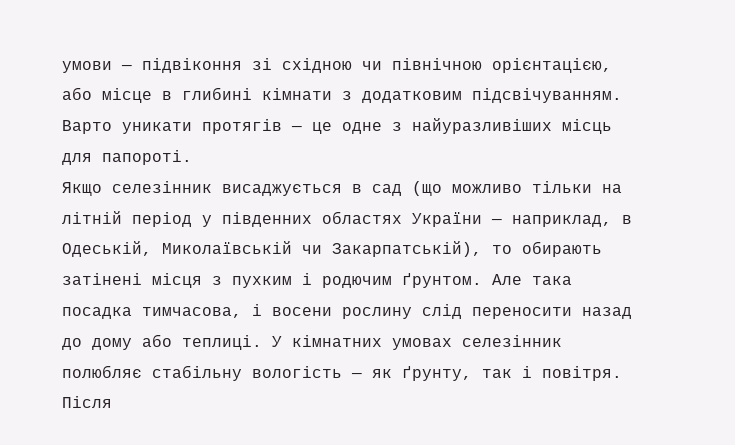умови — підвіконня зі східною чи північною орієнтацією, або місце в глибині кімнати з додатковим підсвічуванням. Варто уникати протягів — це одне з найуразливіших місць для папороті.
Якщо селезінник висаджується в сад (що можливо тільки на літній період у південних областях України — наприклад, в Одеській, Миколаївській чи Закарпатській), то обирають затінені місця з пухким і родючим ґрунтом. Але така посадка тимчасова, і восени рослину слід переносити назад до дому або теплиці. У кімнатних умовах селезінник полюбляє стабільну вологість — як ґрунту, так і повітря. Після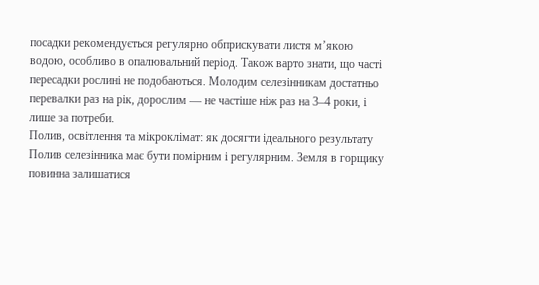посадки рекомендується регулярно обприскувати листя м’якою водою, особливо в опалювальний період. Також варто знати, що часті пересадки рослині не подобаються. Молодим селезінникам достатньо перевалки раз на рік, дорослим — не частіше ніж раз на 3–4 роки, і лише за потреби.
Полив, освітлення та мікроклімат: як досягти ідеального результату
Полив селезінника має бути помірним і регулярним. Земля в горщику повинна залишатися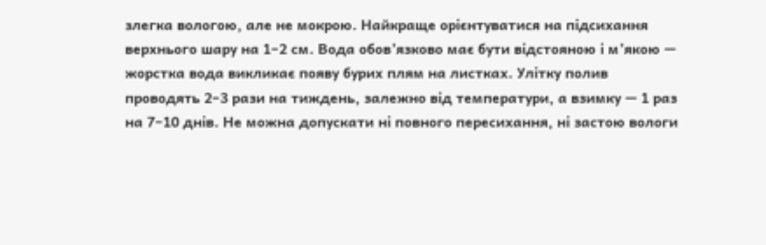злегка вологою, але не мокрою. Найкраще орієнтуватися на підсихання верхнього шару на 1–2 см. Вода обов’язково має бути відстояною і м’якою — жорстка вода викликає появу бурих плям на листках. Улітку полив проводять 2–3 рази на тиждень, залежно від температури, а взимку — 1 раз на 7–10 днів. Не можна допускати ні повного пересихання, ні застою вологи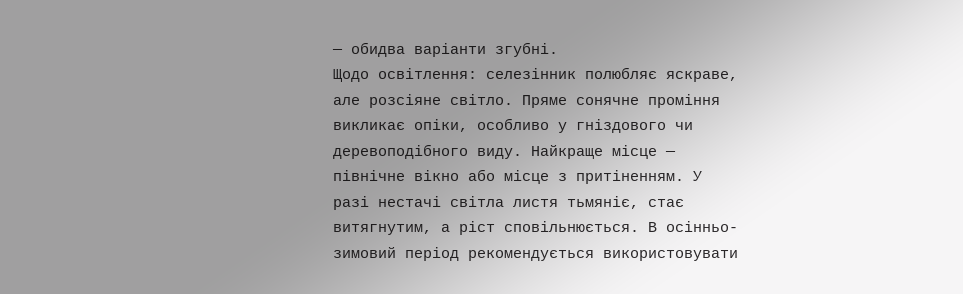— обидва варіанти згубні.
Щодо освітлення: селезінник полюбляє яскраве, але розсіяне світло. Пряме сонячне проміння викликає опіки, особливо у гніздового чи деревоподібного виду. Найкраще місце — північне вікно або місце з притіненням. У разі нестачі світла листя тьмяніє, стає витягнутим, а ріст сповільнюється. В осінньо-зимовий період рекомендується використовувати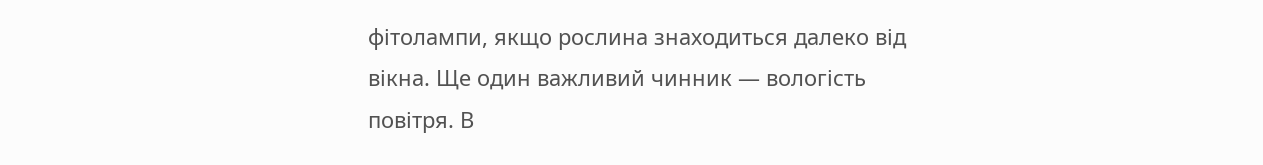фітолампи, якщо рослина знаходиться далеко від вікна. Ще один важливий чинник — вологість повітря. В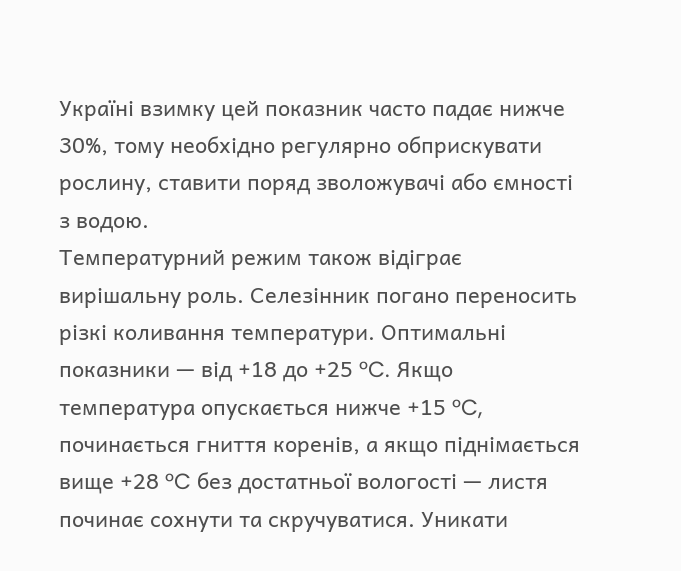Україні взимку цей показник часто падає нижче 30%, тому необхідно регулярно обприскувати рослину, ставити поряд зволожувачі або ємності з водою.
Температурний режим також відіграє вирішальну роль. Селезінник погано переносить різкі коливання температури. Оптимальні показники — від +18 до +25 °C. Якщо температура опускається нижче +15 °C, починається гниття коренів, а якщо піднімається вище +28 °C без достатньої вологості — листя починає сохнути та скручуватися. Уникати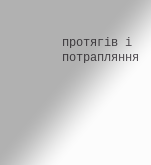протягів і потрапляння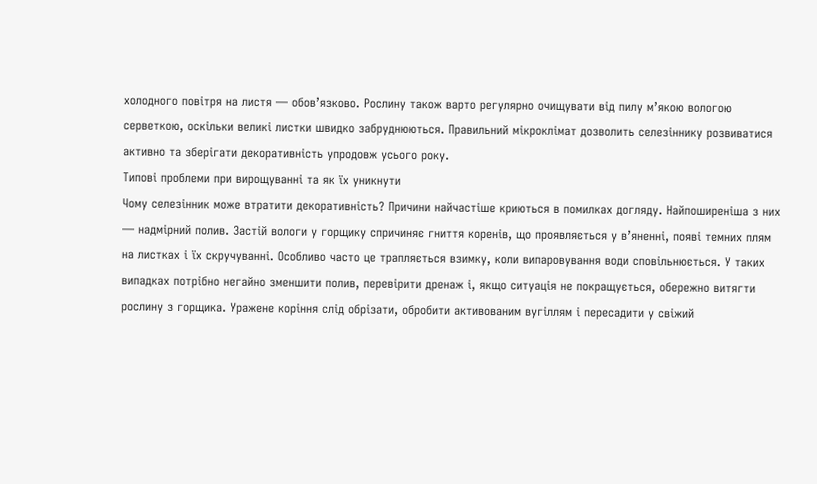холодного повітря на листя — обов’язково. Рослину також варто регулярно очищувати від пилу м’якою вологою серветкою, оскільки великі листки швидко забруднюються. Правильний мікроклімат дозволить селезіннику розвиватися активно та зберігати декоративність упродовж усього року.
Типові проблеми при вирощуванні та як їх уникнути
Чому селезінник може втратити декоративність? Причини найчастіше криються в помилках догляду. Найпоширеніша з них — надмірний полив. Застій вологи у горщику спричиняє гниття коренів, що проявляється у в’яненні, появі темних плям на листках і їх скручуванні. Особливо часто це трапляється взимку, коли випаровування води сповільнюється. У таких випадках потрібно негайно зменшити полив, перевірити дренаж і, якщо ситуація не покращується, обережно витягти рослину з горщика. Уражене коріння слід обрізати, обробити активованим вугіллям і пересадити у свіжий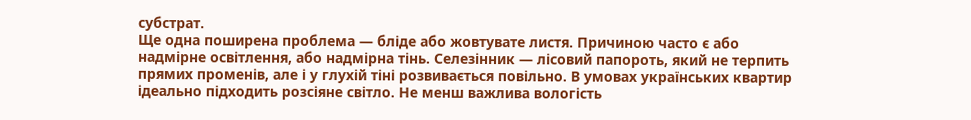субстрат.
Ще одна поширена проблема — бліде або жовтувате листя. Причиною часто є або надмірне освітлення, або надмірна тінь. Селезінник — лісовий папороть, який не терпить прямих променів, але і у глухій тіні розвивається повільно. В умовах українських квартир ідеально підходить розсіяне світло. Не менш важлива вологість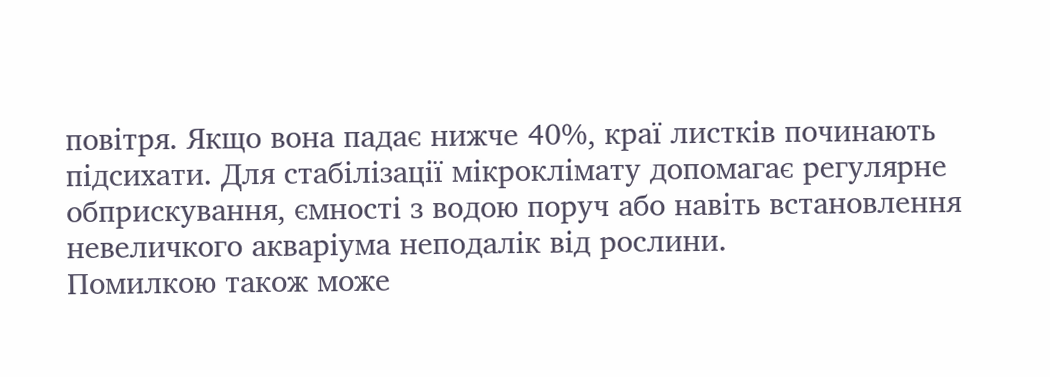повітря. Якщо вона падає нижче 40%, краї листків починають підсихати. Для стабілізації мікроклімату допомагає регулярне обприскування, ємності з водою поруч або навіть встановлення невеличкого акваріума неподалік від рослини.
Помилкою також може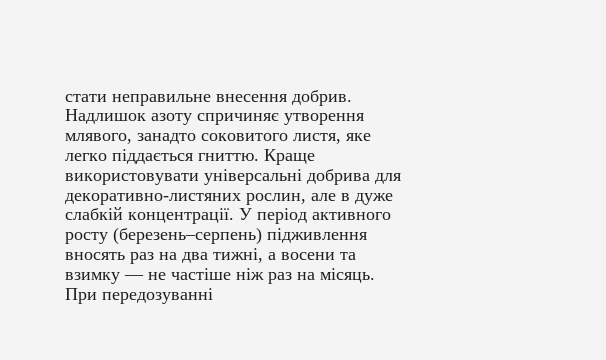стати неправильне внесення добрив. Надлишок азоту спричиняє утворення млявого, занадто соковитого листя, яке легко піддається гниттю. Краще використовувати універсальні добрива для декоративно-листяних рослин, але в дуже слабкій концентрації. У період активного росту (березень–серпень) підживлення вносять раз на два тижні, а восени та взимку — не частіше ніж раз на місяць. При передозуванні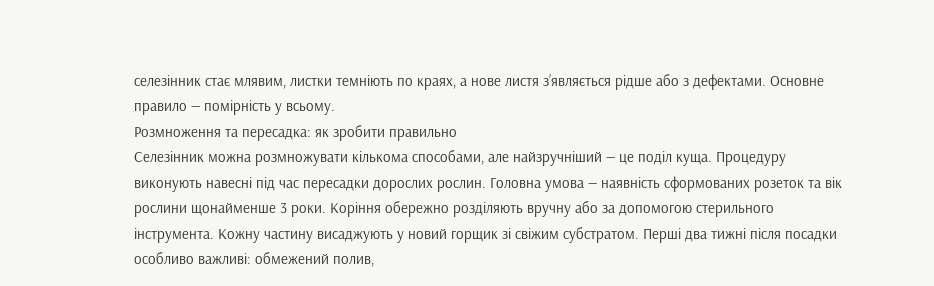селезінник стає млявим, листки темніють по краях, а нове листя з’являється рідше або з дефектами. Основне правило — помірність у всьому.
Розмноження та пересадка: як зробити правильно
Селезінник можна розмножувати кількома способами, але найзручніший — це поділ куща. Процедуру виконують навесні під час пересадки дорослих рослин. Головна умова — наявність сформованих розеток та вік рослини щонайменше 3 роки. Коріння обережно розділяють вручну або за допомогою стерильного інструмента. Кожну частину висаджують у новий горщик зі свіжим субстратом. Перші два тижні після посадки особливо важливі: обмежений полив,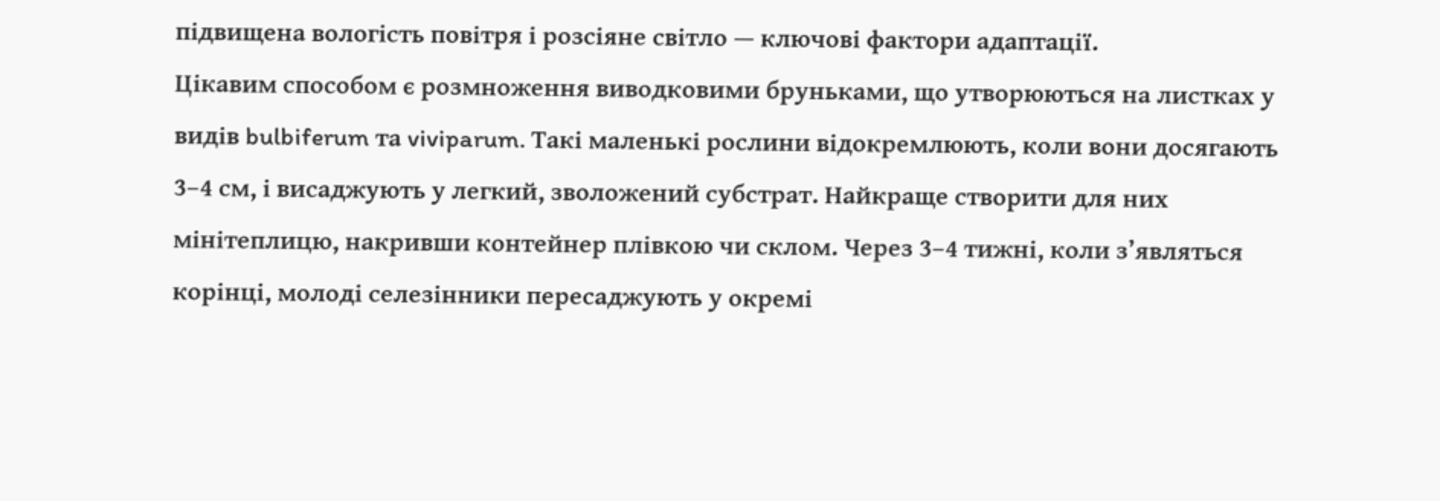підвищена вологість повітря і розсіяне світло — ключові фактори адаптації.
Цікавим способом є розмноження виводковими бруньками, що утворюються на листках у видів bulbiferum та viviparum. Такі маленькі рослини відокремлюють, коли вони досягають 3–4 см, і висаджують у легкий, зволожений субстрат. Найкраще створити для них мінітеплицю, накривши контейнер плівкою чи склом. Через 3–4 тижні, коли з’являться корінці, молоді селезінники пересаджують у окремі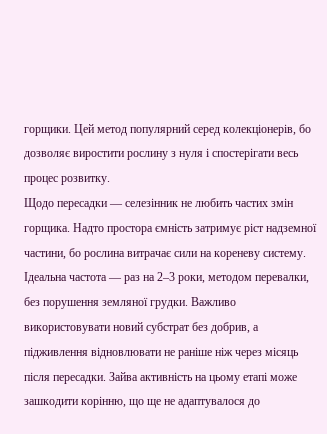горщики. Цей метод популярний серед колекціонерів, бо дозволяє виростити рослину з нуля і спостерігати весь процес розвитку.
Щодо пересадки — селезінник не любить частих змін горщика. Надто простора ємність затримує ріст надземної частини, бо рослина витрачає сили на кореневу систему. Ідеальна частота — раз на 2–3 роки, методом перевалки, без порушення земляної грудки. Важливо використовувати новий субстрат без добрив, а підживлення відновлювати не раніше ніж через місяць після пересадки. Зайва активність на цьому етапі може зашкодити корінню, що ще не адаптувалося до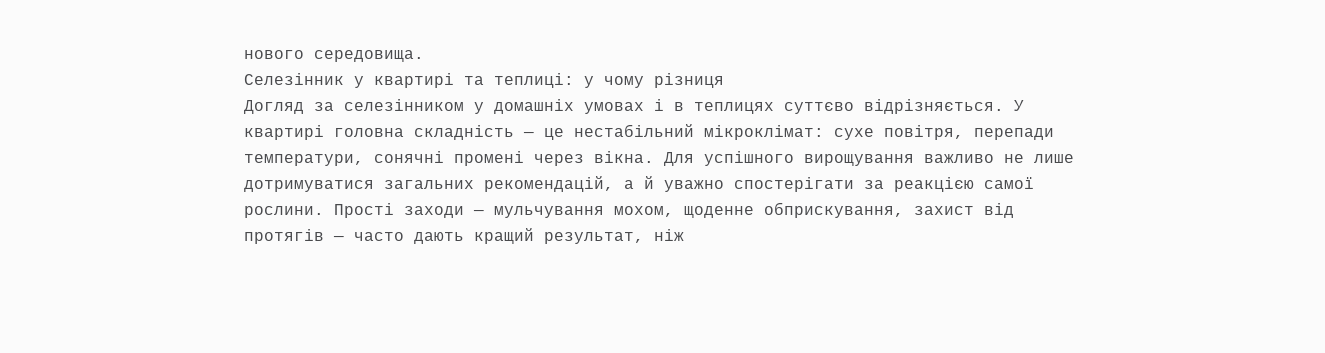нового середовища.
Селезінник у квартирі та теплиці: у чому різниця
Догляд за селезінником у домашніх умовах і в теплицях суттєво відрізняється. У квартирі головна складність — це нестабільний мікроклімат: сухе повітря, перепади температури, сонячні промені через вікна. Для успішного вирощування важливо не лише дотримуватися загальних рекомендацій, а й уважно спостерігати за реакцією самої рослини. Прості заходи — мульчування мохом, щоденне обприскування, захист від протягів — часто дають кращий результат, ніж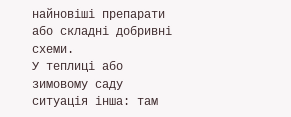найновіші препарати або складні добривні схеми.
У теплиці або зимовому саду ситуація інша: там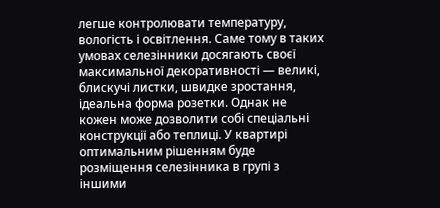легше контролювати температуру, вологість і освітлення. Саме тому в таких умовах селезінники досягають своєї максимальної декоративності — великі, блискучі листки, швидке зростання, ідеальна форма розетки. Однак не кожен може дозволити собі спеціальні конструкції або теплиці. У квартирі оптимальним рішенням буде розміщення селезінника в групі з іншими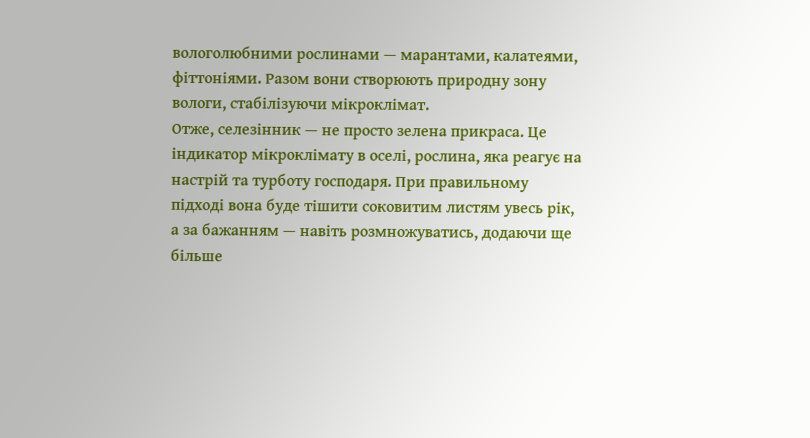вологолюбними рослинами — марантами, калатеями, фіттоніями. Разом вони створюють природну зону вологи, стабілізуючи мікроклімат.
Отже, селезінник — не просто зелена прикраса. Це індикатор мікроклімату в оселі, рослина, яка реагує на настрій та турботу господаря. При правильному підході вона буде тішити соковитим листям увесь рік, а за бажанням — навіть розмножуватись, додаючи ще більше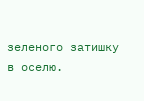зеленого затишку в оселю.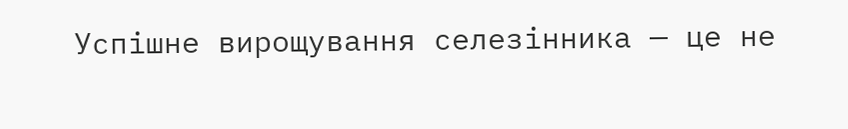Успішне вирощування селезінника — це не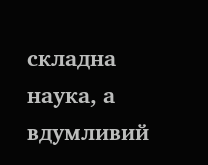складна наука, а вдумливий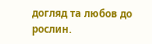догляд та любов до рослин.